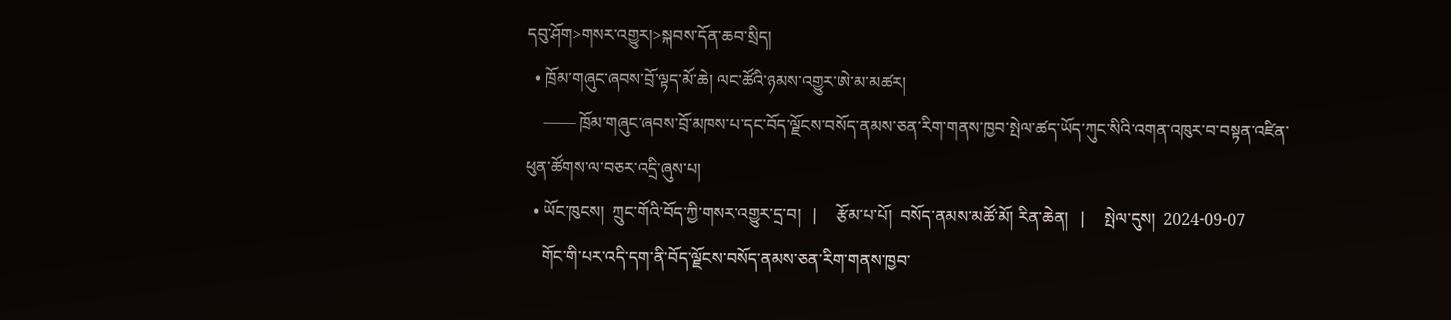དབུ་ཤོག>གསར་འགྱུར།>སྐབས་དོན་ཆབ་སྲིད།
  • ཁྲོམ་གཞུང་ཞབས་བྲོ་ལྟད་མོ་ཆེ། ལང་ཚོའི་ཉམས་འགྱུར་ཨེ་མ་མཚར།
    —— ཁྲོམ་གཞུང་ཞབས་བྲོ་མཁས་པ་དང་བོད་ལྗོངས་བསོད་ནམས་ཅན་རིག་གནས་ཁྱབ་སྤེལ་ཚད་ཡོད་ཀུང་སིའི་འགན་འཁུར་བ་བསྟན་འཛིན་ཕུན་ཚོགས་ལ་བཅར་འདྲི་ཞུས་པ།
  • ཡོང་ཁུངས།  ཀྲུང་གོའི་བོད་ཀྱི་གསར་འགྱུར་དྲ་བ།   |     རྩོམ་པ་པོ།  བསོད་ནམས་མཚོ་མོ། རིན་ཆེན།   |     སྤེལ་དུས།  2024-09-07
    གོང་གི་པར་འདི་དག་ནི་བོད་ལྗོངས་བསོད་ནམས་ཅན་རིག་གནས་ཁྱབ་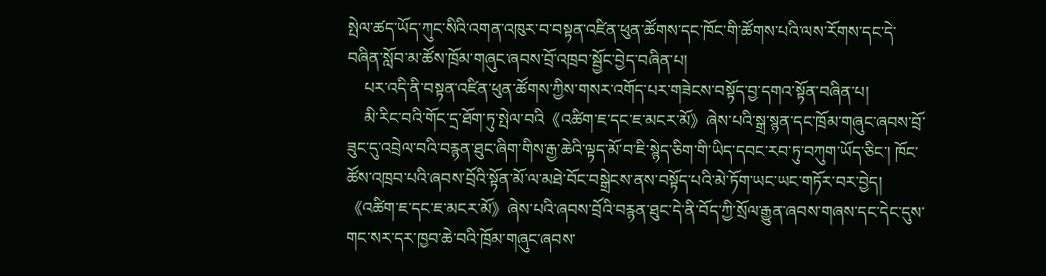སྤེལ་ཚད་ཡོད་ཀུང་སིའི་འགན་འཁུར་བ་བསྟན་འཛིན་ཕུན་ཚོགས་དང་ཁོང་གི་ཚོགས་པའི་ལས་རོགས་དང་དེ་བཞིན་སློབ་མ་ཚོས་ཁྲོམ་གཞུང་ཞབས་བྲོ་འཁྲབ་སྦྱོང་བྱེད་བཞིན་པ།
    པར་འདི་ནི་བསྟན་འཛིན་ཕུན་ཚོགས་ཀྱིས་གསར་འགོད་པར་གཟེངས་བསྟོད་བྱ་དགའ་སྟོན་བཞིན་པ།
    མི་རིང་བའི་གོང་དྲ་ཐོག་ཏུ་སྤེལ་བའི《འཚིག་ཇ་དང་ཇ་མངར་མོ》ཞེས་པའི་སྒྲ་སྙན་དང་ཁྲོམ་གཞུང་ཞབས་བྲོ་ཟུང་དུ་འབྲེལ་བའི་བརྙན་ཐུང་ཞིག་གིས་རྒྱ་ཆེའི་ལྟད་མོ་བ་ཇི་སྙེད་ཅིག་གི་ཡིད་དབང་རབ་ཏུ་བཀུག་ཡོད་ཅིང་། ཁོང་ཚོས་འཁྲབ་པའི་ཞབས་བྲོའི་སྟོན་མོ་ལ་མཐེ་བོང་བསྒྲེངས་ནས་བསྟོད་པའི་མེ་ཏོག་ཡང་ཡང་གཏོར་བར་བྱེད། 《འཚིག་ཇ་དང་ཇ་མངར་མོ》ཞེས་པའི་ཞབས་བྲོའི་བརྙན་ཐུང་དེ་ནི་བོད་ཀྱི་སྲོལ་རྒྱུན་ཞབས་གཞས་དང་དེང་དུས་གང་སར་དར་ཁྱབ་ཆེ་བའི་ཁྲོམ་གཞུང་ཞབས་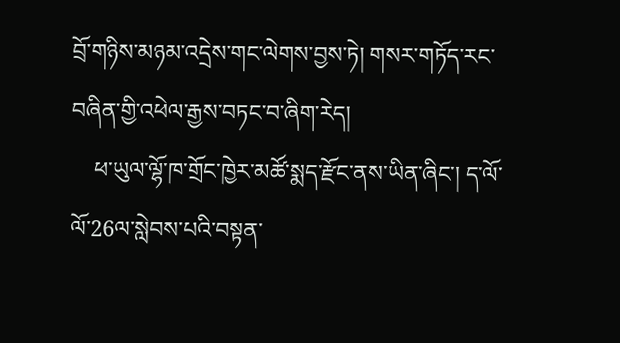བྲོ་གཉིས་མཉམ་འདྲེས་གང་ལེགས་བྱས་ཏེ། གསར་གཏོད་རང་བཞིན་གྱི་འཕེལ་རྒྱས་བཏང་བ་ཞིག་རེད།
    ཕ་ཡུལ་ལྷོ་ཁ་གྲོང་ཁྱེར་མཚོ་སྨད་རྫོང་ནས་ཡིན་ཞིང་། ད་ལོ་ལོ་26ལ་སླེབས་པའི་བསྟན་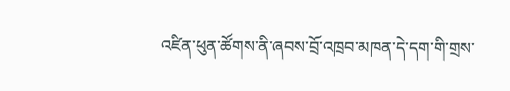འཛིན་ཕུན་ཚོགས་ནི་ཞབས་བྲོ་འཁྲབ་མཁན་དེ་དག་གི་གྲས་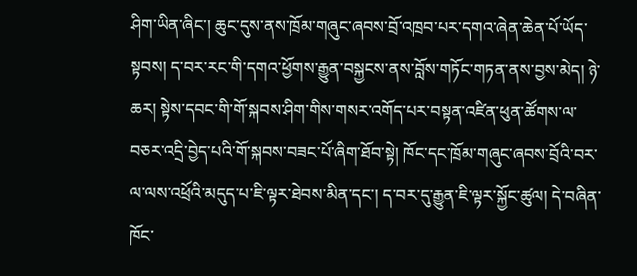ཤིག་ཡིན་ཞིང་། ཆུང་དུས་ནས་ཁྲོམ་གཞུང་ཞབས་བྲོ་འཁྲབ་པར་དགའ་ཞེན་ཆེན་པོ་ཡོད་སྟབས། ད་བར་རང་གི་དགའ་ཕྱོགས་རྒྱུན་བསྐྱངས་ནས་བློས་གཏོང་གཏན་ནས་བྱས་མེད། ཉེ་ཆར། སྟེས་དབང་གི་གོ་སྐབས་ཤིག་གིས་གསར་འགོད་པར་བསྟན་འཛིན་ཕུན་ཚོགས་ལ་བཅར་འདྲི་བྱེད་པའི་གོ་སྐབས་བཟང་པོ་ཞིག་ཐོབ་སྟེ། ཁོང་དང་ཁྲོམ་གཞུང་ཞབས་བྲོའི་བར་ལ་ལས་འཕྲོའི་མདུད་པ་ཇི་ལྟར་ཐེབས་མིན་དང་། ད་བར་དུ་རྒྱུན་ཇི་ལྟར་སྐྱོང་ཚུལ། དེ་བཞིན་ཁོང་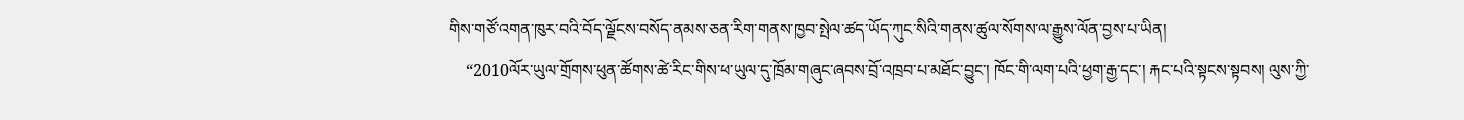གིས་གཙོ་འགན་ཁུར་བའི་བོད་ལྗོངས་བསོད་ནམས་ཅན་རིག་གནས་ཁྱབ་སྤེལ་ཚད་ཡོད་ཀུང་སིའི་གནས་ཚུལ་སོགས་ལ་རྒྱུས་ལོན་བྱས་པ་ཡིན།
    “2010ལོར་ཡུལ་གྲོགས་ཕུན་ཚོགས་ཚེ་རིང་གིས་ཕ་ཡུལ་དུ་ཁྲོམ་གཞུང་ཞབས་བྲོ་འཁྲབ་པ་མཐོང་བྱུང་། ཁོང་གི་ལག་པའི་ཕྱག་རྒྱ་དང་། རྐང་པའི་སྟངས་སྟབས། ལུས་ཀྱི་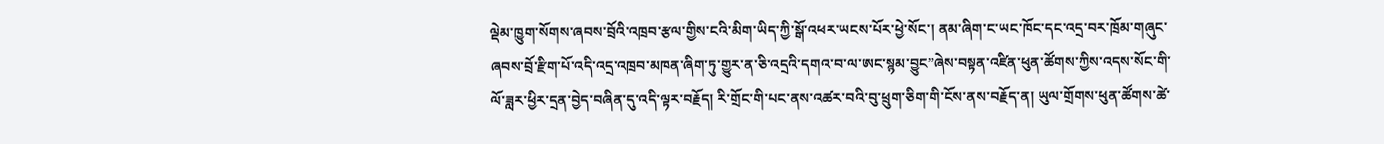ལྡེམ་ཁྱུག་སོགས་ཞབས་བྲོའི་འཁྲབ་རྩལ་གྱིས་ངའི་མིག་ཡིད་ཀྱི་སྒོ་འཕར་ཡངས་པོར་ཕྱེ་སོང་། ནམ་ཞིག་ང་ཡང་ཁོང་དང་འདྲ་བར་ཁྲོམ་གཞུང་ཞབས་བྲོ་རྫིག་པོ་འདི་འདྲ་འཁྲབ་མཁན་ཞིག་ཏུ་གྱུར་ན་ཅི་འདྲའི་དགའ་བ་ལ་ཨང་སྙམ་བྱུང”ཞེས་བསྟན་འཛིན་ཕུན་ཚོགས་ཀྱིས་འདས་སོང་གི་ལོ་ཟླར་ཕྱིར་དྲན་བྱེད་བཞིན་དུ་འདི་ལྟར་བརྗོད། རི་གྲོང་གི་པང་ནས་འཚར་བའི་བུ་ཕྲུག་ཅིག་གི་ངོས་ནས་བརྗོད་ན། ཡུལ་གྲོགས་ཕུན་ཚོགས་ཚེ་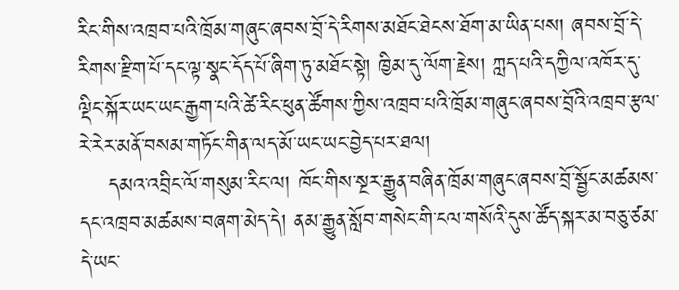རིང་གིས་འཁྲབ་པའི་ཁྲོམ་གཞུང་ཞབས་བྲོ་དེ་རིགས་མཐོང་ཐེངས་ཐོག་མ་ཡིན་པས། ཞབས་བྲོ་དེ་རིགས་རྫིག་པོ་དང་ལྟ་སྣང་དོད་པོ་ཞིག་ཏུ་མཐོང་སྟེ། ཁྱིམ་དུ་ལོག་རྗེས། ཀླད་པའི་དཀྱིལ་འཁོར་དུ་ལྡིང་སྐོར་ཡང་ཡང་རྒྱག་པའི་ཚེ་རིང་ཕུན་ཚོགས་ཀྱིས་འཁྲབ་པའི་ཁྲོམ་གཞུང་ཞབས་བྲོའི་འཁྲབ་རྩལ་རེ་རེར་མནོ་བསམ་གཏོང་གིན་ལད་མོ་ཡང་ཡང་བྱེད་པར་ཐལ།
    དམའ་འབྲིང་ལོ་གསུམ་རིང་ལ། ཁོང་གིས་སྔར་རྒྱུན་བཞིན་ཁྲོམ་གཞུང་ཞབས་བྲོ་སྦྱོང་མཚམས་དང་འཁྲབ་མཚམས་བཞག་མེད་དེ། ནམ་རྒྱུན་སློབ་གསེང་གི་ངལ་གསོའི་དུས་ཚོད་སྐར་མ་བཅུ་ཙམ་དེ་ཡང་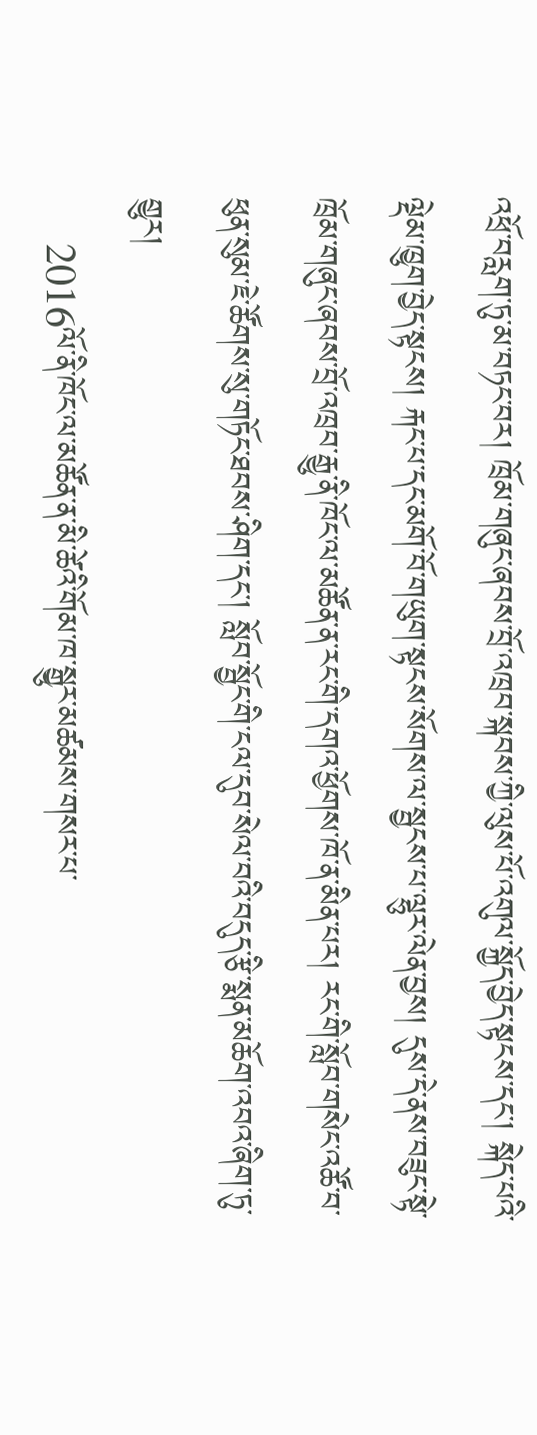འཕྲོ་བརླག་ཏུ་མ་བཏང་བར། ཁྲོམ་གཞུང་ཞབས་བྲོ་འཁྲབ་སྐབས་ཀྱི་ལུས་པོ་འགུལ་སྐྱོད་བྱེད་སྟངས་དང་། སྐེད་པའི་ལྡེམ་ཁྱུག་བྱེད་སྟངས། རྐང་པ་དང་མགོ་བོ་གཡུག་སྟངས་སོགས་ལ་སྦྱངས་པ་ལྷུར་ལེན་བྱས། དུས་དེ་ནས་བཟུང་སྟེ་ཁྲོམ་གཞུང་ཞབས་བྲོ་འཁྲབ་རྒྱུ་ནི་ཁོང་ལ་མཚོན་ན་རང་གི་དགའ་ཕྱོགས་ཁོ་ན་མིན་པར། རང་གི་སློབ་གསེང་འཚོ་བ་ཕུན་སུམ་ཇེ་ཚོགས་སུ་གཏོང་ཐབས་ཤིག་དང་། སློབ་སྦྱོང་གི་ངལ་དུབ་སེལ་བའི་བདུད་རྩི་སྨན་མཆོག་འབའ་ཞིག་ཏུ་གྱུར།
    2016ལོ་ནི་ཁོང་ལ་མཚོན་ན་མི་ཚེའི་གོམ་ཁ་སྒྱུར་མཚམས་གསར་པ་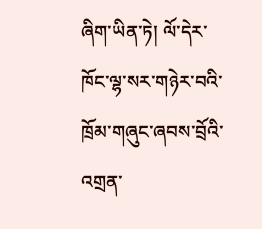ཞིག་ཡིན་ཏེ། ལོ་དེར་ཁོང་ལྷ་སར་གཉེར་བའི་ཁྲོམ་གཞུང་ཞབས་བྲོའི་འགྲན་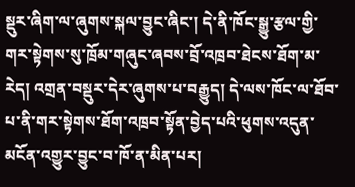སྡུར་ཞིག་ལ་ཞུགས་སྐལ་བྱུང་ཞིང་། དེ་ནི་ཁོང་སྒྱུ་རྩལ་གྱི་གར་སྟེགས་སུ་ཁྲོམ་གཞུང་ཞབས་བྲོ་འཁྲབ་ཐེངས་ཐོག་མ་རེད། འགྲན་བསྡུར་དེར་ཞུགས་པ་བརྒྱུད། དེ་ལས་ཁོང་ལ་ཐོབ་པ་ནི་གར་སྟེགས་ཐོག་འཁྲབ་སྟོན་བྱེད་པའི་ཕུགས་འདུན་མངོན་འགྱུར་བྱུང་བ་ཁོ་ན་མིན་པར།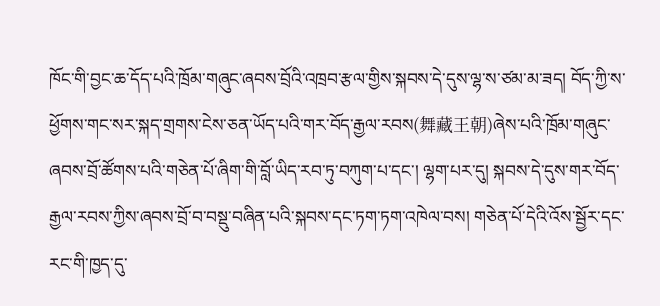ཁོང་གི་བྱང་ཆ་དོད་པའི་ཁྲོམ་གཞུང་ཞབས་བྲོའི་འཁྲབ་རྩལ་གྱིས་སྐབས་དེ་དུས་ལྷ་ས་ཙམ་མ་ཟད། བོད་ཀྱི་ས་ཕྱོགས་གང་སར་སྐད་གྲགས་ངེས་ཅན་ཡོད་པའི་གར་བོད་རྒྱལ་རབས(舞藏王朝)ཞེས་པའི་ཁྲོམ་གཞུང་ཞབས་བྲོ་ཚོགས་པའི་གཅེན་པོ་ཞིག་གི་བློ་ཡིད་རབ་ཏུ་བཀུག་པ་དང་། ལྷག་པར་དུ། སྐབས་དེ་དུས་གར་བོད་རྒྱལ་རབས་ཀྱིས་ཞབས་བྲོ་བ་བསྡུ་བཞིན་པའི་སྐབས་དང་ཏག་ཏག་འཁེལ་བས། གཅེན་པོ་དེའི་འོས་སྦྱོར་དང་རང་གི་ཁྱད་དུ་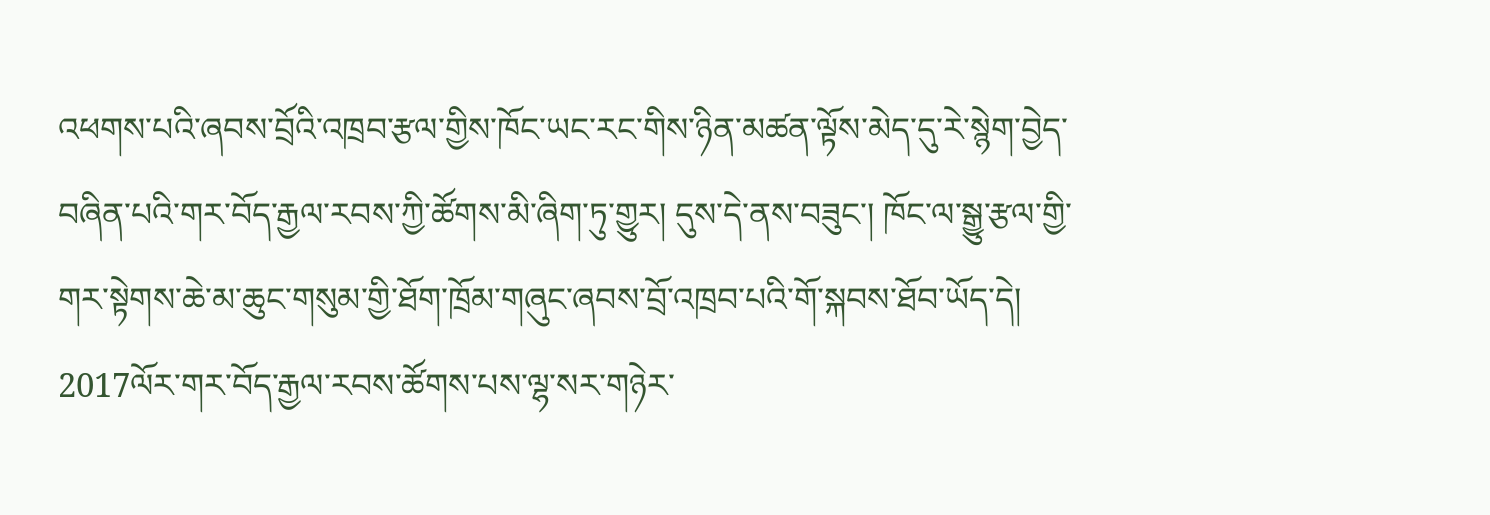འཕགས་པའི་ཞབས་བྲོའི་འཁྲབ་རྩལ་གྱིས་ཁོང་ཡང་རང་གིས་ཉིན་མཚན་ལྟོས་མེད་དུ་རེ་སྙེག་བྱེད་བཞིན་པའི་གར་བོད་རྒྱལ་རབས་ཀྱི་ཚོགས་མི་ཞིག་ཏུ་གྱུར། དུས་དེ་ནས་བཟུང་། ཁོང་ལ་སྒྱུ་རྩལ་གྱི་གར་སྟེགས་ཆེ་མ་ཆུང་གསུམ་གྱི་ཐོག་ཁྲོམ་གཞུང་ཞབས་བྲོ་འཁྲབ་པའི་གོ་སྐབས་ཐོབ་ཡོད་དེ། 2017ལོར་གར་བོད་རྒྱལ་རབས་ཚོགས་པས་ལྷ་སར་གཉེར་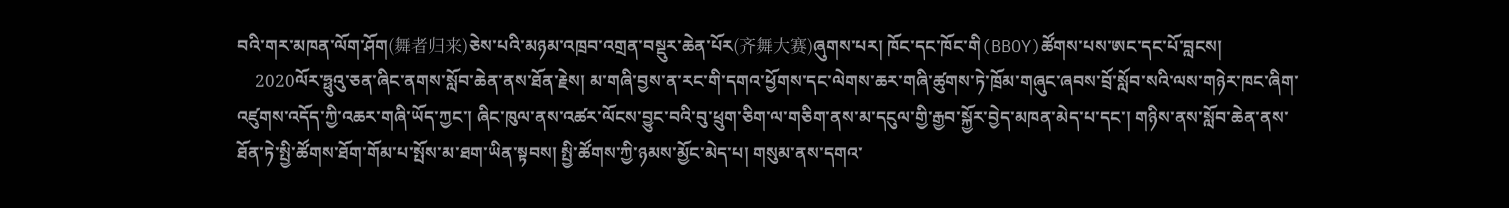བའི་གར་མཁན་ལོག་ཤོག(舞者归来)ཅེས་པའི་མཉམ་འཁྲབ་འགྲན་བསྡུར་ཆེན་པོར(齐舞大赛)ཞུགས་པར། ཁོང་དང་ཁོང་གི(BBOY)ཚོགས་པས་ཨང་དང་པོ་བླངས།
    2020ལོར་ཧྥུའུ་ཅན་ཞིང་ནགས་སློབ་ཆེན་ནས་ཐོན་རྗེས། མ་གཞི་བྱས་ན་རང་གི་དགའ་ཕྱོགས་དང་ལེགས་ཆར་གཞི་ཚུགས་ཏེ་ཁྲོམ་གཞུང་ཞབས་བྲོ་སློབ་སའི་ལས་གཉེར་ཁང་ཞིག་འཛུགས་འདོད་ཀྱི་འཆར་གཞི་ཡོད་ཀྱང་། ཞིང་ཁུལ་ནས་འཚར་ལོངས་བྱུང་བའི་བུ་ཕྲུག་ཅིག་ལ་གཅིག་ནས་མ་དངུལ་གྱི་རྒྱབ་སྐྱོར་བྱེད་མཁན་མེད་པ་དང་། གཉིས་ནས་སློབ་ཆེན་ནས་ཐོན་ཏེ་སྤྱི་ཚོགས་ཐོག་གོམ་པ་སྤོས་མ་ཐག་ཡིན་སྟབས། སྤྱི་ཚོགས་ཀྱི་ཉམས་མྱོང་མེད་པ། གསུམ་ནས་དགའ་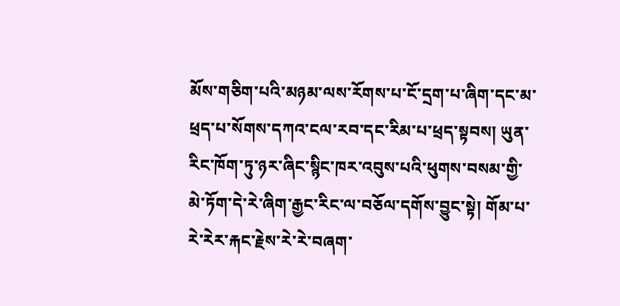མོས་གཅིག་པའི་མཉམ་ལས་རོགས་པ་ངོ་དྲག་པ་ཞིག་དང་མ་ཕྲད་པ་སོགས་དཀའ་ངལ་རབ་དང་རིམ་པ་ཕྲད་སྟབས། ཡུན་རིང་ཁོག་ཏུ་ཉར་ཞིང་སྙིང་ཁར་འབུས་པའི་ཕུགས་བསམ་གྱི་མེ་ཏོག་དེ་རེ་ཞིག་རྒྱང་རིང་ལ་བཅོལ་དགོས་བྱུང་སྟེ། གོམ་པ་རེ་རེར་རྐང་རྗེས་རེ་རེ་བཞག་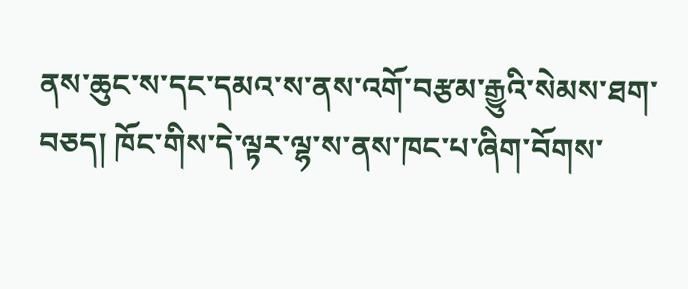ནས་ཆུང་ས་དང་དམའ་ས་ནས་འགོ་བརྩམ་རྒྱུའི་སེམས་ཐག་བཅད། ཁོང་གིས་དེ་ལྟར་ལྷ་ས་ནས་ཁང་པ་ཞིག་བོགས་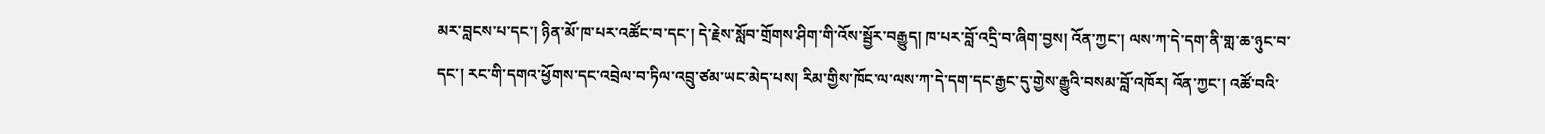མར་བླངས་པ་དང་། ཉིན་མོ་ཁ་པར་འཚོང་བ་དང་། དེ་རྗེས་སློབ་གྲོགས་ཤིག་གི་འོས་སྦྱོར་བརྒྱུད། ཁ་པར་བློ་འདྲི་བ་ཞིག་བྱས། འོན་ཀྱང་། ལས་ཀ་དེ་དག་ནི་གླ་ཆ་ཉུང་བ་དང་། རང་གི་དགའ་ཕྱོགས་དང་འབྲེལ་བ་ཏིལ་འབྲུ་ཙམ་ཡང་མེད་པས། རིམ་གྱིས་ཁོང་ལ་ལས་ཀ་དེ་དག་དང་རྒྱང་དུ་གྱེས་རྒྱུའི་བསམ་བློ་འཁོར། འོན་ཀྱང་། འཚོ་བའི་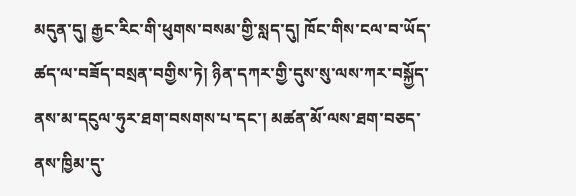མདུན་དུ། རྒྱང་རིང་གི་ཕུགས་བསམ་གྱི་སླད་དུ། ཁོང་གིས་ངལ་བ་ཡོད་ཚད་ལ་བཟོད་བསྲན་བགྱིས་ཏེ། ཉིན་དཀར་གྱི་དུས་སུ་ལས་ཀར་བསྐྱོད་ནས་མ་དངུལ་ཧུར་ཐག་བསགས་པ་དང་། མཚན་མོ་ལས་ཐག་བཅད་ནས་ཁྱིམ་དུ་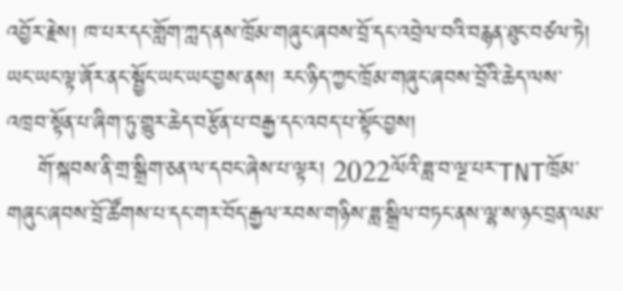འབྱོར་རྗེས། ཁ་པར་དང་གློག་ཀླད་ནས་ཁྲོམ་གཞུང་ཞབས་བྲོ་དང་འབྲེལ་བའི་བརྙན་ཐུང་བཙལ་ཏེ། ཡང་ཡང་ལྟ་ཞོར་ནང་སྦྱོང་ཡང་ཡང་བྱས་ནས། རང་ཉིད་ཀྱང་ཁྲོམ་གཞུང་ཞབས་བྲོའི་ཆེད་ལས་འཁྲབ་སྟོན་པ་ཞིག་ཏུ་གྱུར་ཆེད་བརྩོན་པ་བརྒྱ་དང་འབད་པ་སྟོང་བྱས།
    གོ་སྐབས་ནི་གྲ་སྒྲིག་ཅན་ལ་དབང་ཞེས་པ་ལྟར། 2022ལོའི་ཟླ་བ་ལྔ་པར་TNTཁྲོམ་གཞུང་ཞབས་བྲོ་ཚོགས་པ་དང་གར་བོད་རྒྱལ་རབས་གཉིས་ཟླ་སྒྲིལ་བཏང་ནས་ལྷ་ས་ཉང་བྲན་ལམ་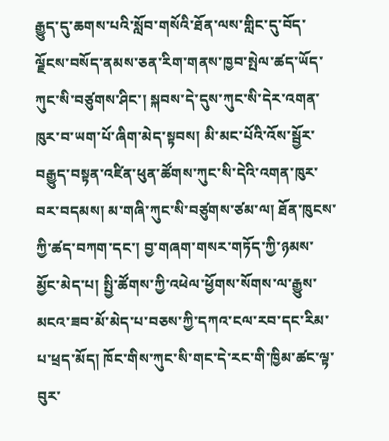རྒྱུད་དུ་ཆགས་པའི་སློབ་གསོའི་ཐོན་ལས་གླིང་དུ་བོད་ལྗོངས་བསོད་ནམས་ཅན་རིག་གནས་ཁྱབ་སྤེལ་ཚད་ཡོད་ཀུང་སི་བཙུགས་ཤིང་། སྐབས་དེ་དུས་ཀུང་སི་དེར་འགན་ཁུར་བ་ཡག་པོ་ཞིག་མེད་སྟབས། མི་མང་པོའི་འོས་སྦྱོར་བརྒྱུད་བསྟན་འཛིན་ཕུན་ཚོགས་ཀུང་སི་དེའི་འགན་ཁུར་བར་བདམས། མ་གཞི་ཀུང་སི་བཙུགས་ཙམ་ལ། ཐོན་ཁུངས་ཀྱི་ཚད་བཀག་དང་། བྱ་གཞག་གསར་གཏོད་ཀྱི་ཉམས་མྱོང་མེད་པ། སྤྱི་ཚོགས་ཀྱི་འཕེལ་ཕྱོགས་སོགས་ལ་རྒྱུས་མངའ་ཟབ་མོ་མེད་པ་བཅས་ཀྱི་དཀའ་ངལ་རབ་དང་རིམ་པ་ཕྲད་མོད། ཁོང་གིས་ཀུང་སི་གང་དེ་རང་གི་ཁྱིམ་ཚང་ལྟ་བུར་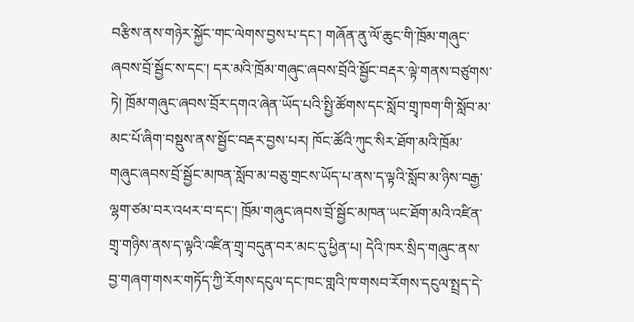བརྩིས་ནས་གཉེར་སྐྱོང་གང་ལེགས་བྱས་པ་དང་། གཞོན་ནུ་ལོ་ཆུང་གི་ཁྲོམ་གཞུང་ཞབས་བྲོ་སྦྱོང་ས་དང་། དར་མའི་ཁྲོམ་གཞུང་ཞབས་བྲོའི་སྦྱོང་བརྡར་ལྟེ་གནས་བཙུགས་ཏེ། ཁྲོམ་གཞུང་ཞབས་བྲོར་དགའ་ཞེན་ཡོད་པའི་སྤྱི་ཚོགས་དང་སློབ་གྲྭ་ཁག་གི་སློབ་མ་མང་པོ་ཞིག་བསྡུས་ནས་སྦྱོང་བརྡར་བྱས་པར། ཁོང་ཚོའི་ཀུང་སིར་ཐོག་མའི་ཁྲོམ་གཞུང་ཞབས་བྲོ་སྦྱོང་མཁན་སློབ་མ་བཅུ་གྲངས་ཡོད་པ་ནས་ད་ལྟའི་སློབ་མ་ཉིས་བརྒྱ་ལྷག་ཙམ་བར་འཕར་བ་དང་། ཁྲོམ་གཞུང་ཞབས་བྲོ་སྦྱོང་མཁན་ཡང་ཐོག་མའི་འཛིན་གྲྭ་གཉིས་ནས་ད་ལྟའི་འཛིན་གྲྭ་བདུན་བར་མང་དུ་ཕྱིན་པ། དེའི་ཁར་སྲིད་གཞུང་ནས་བྱ་གཞག་གསར་གཏོད་ཀྱི་རོགས་དངུལ་དང་ཁང་གླའི་ཁ་གསབ་རོགས་དངུལ་སྤྲད་དེ་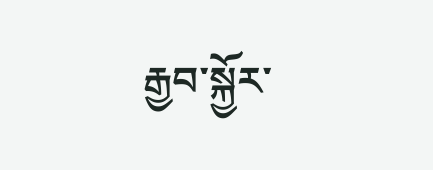རྒྱབ་སྐྱོར་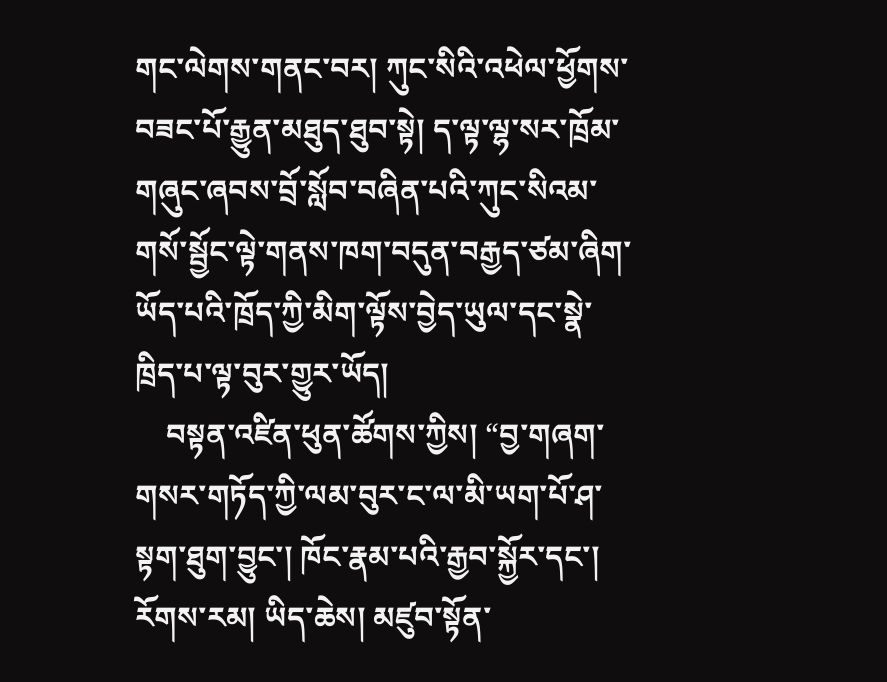གང་ལེགས་གནང་བར། ཀུང་སིའི་འཕེལ་ཕྱོགས་བཟང་པོ་རྒྱུན་མཐུད་ཐུབ་སྟེ། ད་ལྟ་ལྷ་སར་ཁྲོམ་གཞུང་ཞབས་བྲོ་སློབ་བཞིན་པའི་ཀུང་སིའམ་གསོ་སྦྱོང་ལྟེ་གནས་ཁག་བདུན་བརྒྱད་ཙམ་ཞིག་ཡོད་པའི་ཁྲོད་ཀྱི་མིག་ལྟོས་བྱེད་ཡུལ་དང་སྣེ་ཁྲིད་པ་ལྟ་བུར་གྱུར་ཡོད།
    བསྟན་འཛིན་ཕུན་ཚོགས་ཀྱིས། “བྱ་གཞག་གསར་གཏོད་ཀྱི་ལམ་བུར་ང་ལ་མི་ཡག་པོ་ཤ་སྟག་ཐུག་བྱུང་། ཁོང་རྣམ་པའི་རྒྱབ་སྐྱོར་དང་། རོགས་རམ། ཡིད་ཆེས། མཛུབ་སྟོན་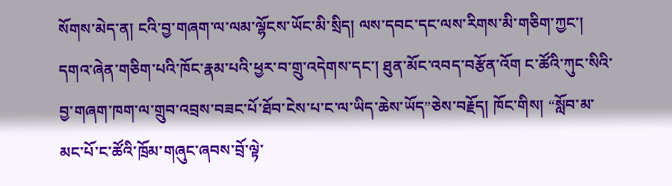སོགས་མེད་ན། ངའི་བྱ་གཞག་ལ་ལམ་ལྷོངས་ཡོང་མི་སྲིད། ལས་དབང་དང་ལས་རིགས་མི་གཅིག་ཀྱང་། དགའ་ཞེན་གཅིག་པའི་ཁོང་རྣམ་པའི་ཕྱར་བ་གྲུ་འདེགས་དང་། ཐུན་མོང་འབད་བརྩོན་འོག ང་ཚོའི་ཀུང་སིའི་བྱ་གཞག་ཁག་ལ་གྲུབ་འབྲས་བཟང་པོ་ཐོབ་ངེས་པ་ང་ལ་ཡིད་ཆེས་ཡོད”ཅེས་བརྗོད། ཁོང་གིས། “སློབ་མ་མང་པོ་ང་ཚོའི་ཁྲོམ་གཞུང་ཞབས་བྲོ་ལྟེ་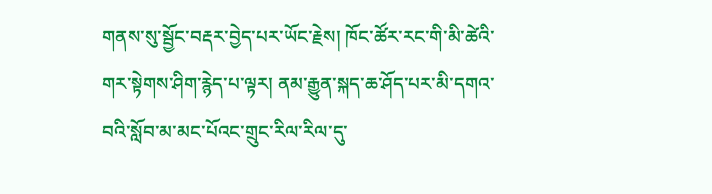གནས་སུ་སྦྱོང་བརྡར་བྱེད་པར་ཡོང་རྗེས། ཁོང་ཚོར་རང་གི་མི་ཚེའི་གར་སྟེགས་ཤིག་རྙེད་པ་ལྟར། ནམ་རྒྱུན་སྐད་ཆ་ཤོད་པར་མི་དགའ་བའི་སློབ་མ་མང་པོའང་གྲུང་རིལ་རིལ་དུ་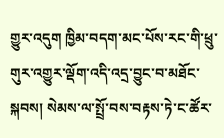གྱུར་འདུག ཁྱིམ་བདག་མང་པོས་རང་གི་ཕྲུ་གུར་འགྱུར་ལྡོག་འདི་འདྲ་བྱུང་བ་མཐོང་སྐབས། སེམས་ལ་སྤྲོ་བས་བརྟས་ཏེ་ང་ཚོར་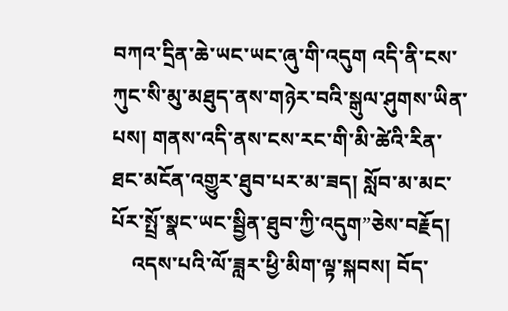བཀའ་དྲིན་ཆེ་ཡང་ཡང་ཞུ་གི་འདུག འདི་ནི་ངས་ཀུང་སི་མུ་མཐུད་ནས་གཉེར་བའི་སྒུལ་ཤུགས་ཡིན་པས། གནས་འདི་ནས་ངས་རང་གི་མི་ཚེའི་རིན་ཐང་མངོན་འགྱུར་ཐུབ་པར་མ་ཟད། སློབ་མ་མང་པོར་སྤྲོ་སྣང་ཡང་སྦྱིན་ཐུབ་ཀྱི་འདུག”ཅེས་བརྗོད།
    འདས་པའི་ལོ་ཟླར་ཕྱི་མིག་ལྟ་སྐབས། བོད་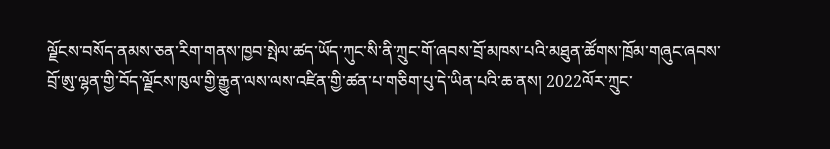ལྗོངས་བསོད་ནམས་ཅན་རིག་གནས་ཁྱབ་སྤེལ་ཚད་ཡོད་ཀུང་སི་ནི་ཀྲུང་གོ་ཞབས་བྲོ་མཁས་པའི་མཐུན་ཚོགས་ཁྲོམ་གཞུང་ཞབས་བྲོ་ཨུ་ལྷན་གྱི་བོད་ལྗོངས་ཁུལ་གྱི་རྒྱུན་ལས་ལས་འཛིན་གྱི་ཚན་པ་གཅིག་པུ་དེ་ཡིན་པའི་ཆ་ནས། 2022ལོར་ཀྲུང་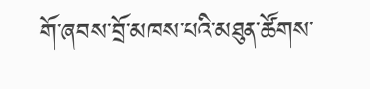གོ་ཞབས་བྲོ་མཁས་པའི་མཐུན་ཚོགས་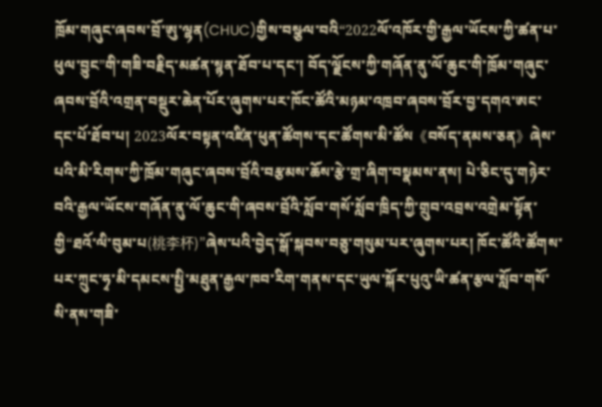ཁྲོམ་གཞུང་ཞབས་བྲོ་ཨུ་ལྷན(CHUC)གྱིས་བསྩལ་བའི“2022ལོ་འཁོར་གྱི་རྒྱལ་ཡོངས་ཀྱི་ཚན་པ་ཕུལ་བྱུང”གི་གཟི་བརྗིད་མཚན་སྙན་ཐོབ་པ་དང་། བོད་ལྗོངས་ཀྱི་གཞོན་ནུ་ལོ་ཆུང་གི་ཁྲོམ་གཞུང་ཞབས་བྲོའི་འགྲན་བསྡུར་ཆེན་པོར་ཞུགས་པར་ཁོང་ཚོའི་མཉམ་འཁྲབ་ཞབས་བྲོར་བྱ་དགའ་ཨང་དང་པོ་ཐོབ་པ། 2023ལོར་བསྟན་འཛིན་ཕུན་ཚོགས་དང་ཚོགས་མི་ཚོས《བསོད་ནམས་ཅན》ཞེས་པའི་མི་རིགས་ཀྱི་ཁྲོམ་གཞུང་ཞབས་བྲོའི་བརྩམས་ཆོས་རྩེ་གྲ་ཞིག་བསྣམས་ནས། པེ་ཅིང་དུ་གཉེར་བའི་རྒྱལ་ཡོངས་གཞོན་ནུ་ལོ་ཆུང་གི་ཞབས་བྲོའི་སློབ་གསོ་སློབ་ཁྲིད་ཀྱི་གྲུབ་འབྲས་འགྲེམ་སྟོན་གྱི“ཐའོ་ལི་བུམ་པ(桃李杯)”ཞེས་པའི་བྱེད་སྒོ་སྐབས་བཅུ་གསུམ་པར་ཞུགས་པར། ཁོང་ཚོའི་ཚོགས་པར་ཀྲུང་ཧྭ་མི་དམངས་སྤྱི་མཐུན་རྒྱལ་ཁབ་རིག་གནས་དང་ཡུལ་སྐོར་པུའུ་ཡི་ཚན་རྩལ་སློབ་གསོ་སི་ནས་གཟི་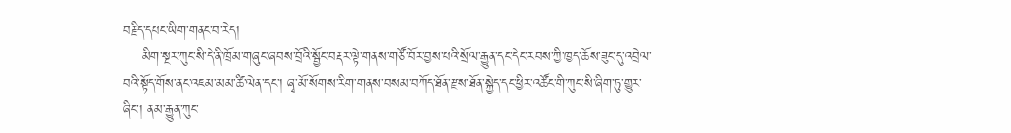བརྗིད་དཔང་ཡིག་གནང་བ་རེད།
    མིག་སྔར་ཀུང་སི་དེ་ནི་ཁྲོམ་གཞུང་ཞབས་བྲོའི་སྦྱོང་བརྡར་ལྟེ་གནས་གཙོ་བོར་བྱས་པའི་སྲོལ་རྒྱུན་དང་དེང་རབས་ཀྱི་ཁྱད་ཆོས་ཟུང་དུ་འབྲེལ་བའི་སྟོད་གོས་ནང་འཇམ་མམ་ཚི་ལེན་དང་། ཞྭ་མོ་སོགས་རིག་གནས་བསམ་བཀོད་ཐོན་རྫས་ཐོན་སྐྱེད་དང་ཕྱིར་འཚོང་གི་ཀུང་སི་ཞིག་ཏུ་གྱུར་ཞིང་། ནམ་རྒྱུན་ཀུང་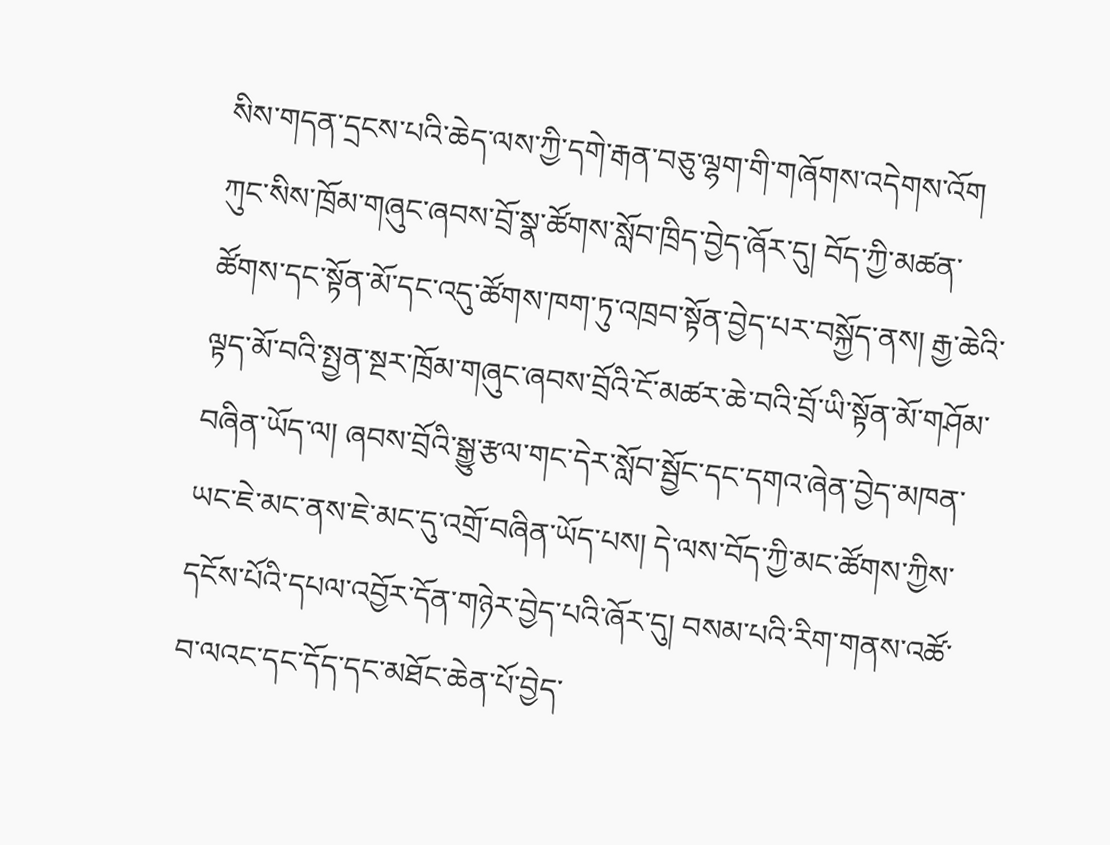སིས་གདན་དྲངས་པའི་ཆེད་ལས་ཀྱི་དགེ་རྒན་བཅུ་ལྷག་གི་གཞོགས་འདེགས་འོག ཀུང་སིས་ཁྲོམ་གཞུང་ཞབས་བྲོ་སྣ་ཚོགས་སློབ་ཁྲིད་བྱེད་ཞོར་དུ། བོད་ཀྱི་མཚན་ཚོགས་དང་སྟོན་མོ་དང་འདུ་ཚོགས་ཁག་ཏུ་འཁྲབ་སྟོན་བྱེད་པར་བསྐྱོད་ནས། རྒྱ་ཆེའི་ལྟད་མོ་བའི་སྤྱན་སྔར་ཁྲོམ་གཞུང་ཞབས་བྲོའི་ངོ་མཚར་ཆེ་བའི་བྲོ་ཡི་སྟོན་མོ་གཤོམ་བཞིན་ཡོད་ལ། ཞབས་བྲོའི་སྒྱུ་རྩལ་གང་དེར་སློབ་སྦྱོང་དང་དགའ་ཞེན་བྱེད་མཁན་ཡང་ཇེ་མང་ནས་ཇེ་མང་དུ་འགྲོ་བཞིན་ཡོད་པས། དེ་ལས་བོད་ཀྱི་མང་ཚོགས་ཀྱིས་དངོས་པོའི་དཔལ་འབྱོར་དོན་གཉེར་བྱེད་པའི་ཞོར་དུ། བསམ་པའི་རིག་གནས་འཚོ་བ་ལའང་དང་དོད་དང་མཐོང་ཆེན་པོ་བྱེད་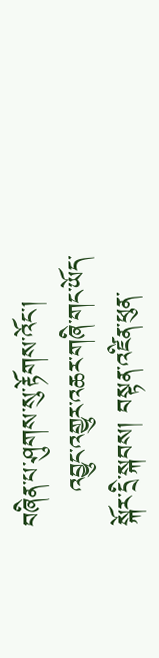བཞིན་པ་ཤུགས་སུ་རྟོགས་འོང་།
    འབྱུང་འགྱུར་འཆར་གཞི་གང་ཡོད་སྐོར་དྲི་སྐབས། བསྟན་འཛིན་ཕུན་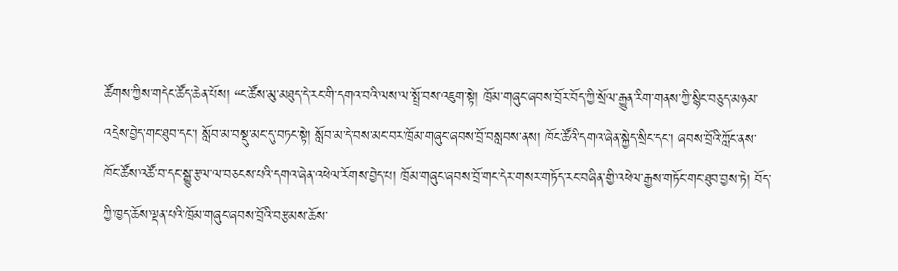ཚོགས་ཀྱིས་གདེང་ཚོད་ཆེན་པོས། “ང་ཚོས་མུ་མཐུད་དེ་རང་གི་དགའ་བའི་ལས་ལ་སྤྲོ་བས་འཇུག་སྟེ། ཁྲོམ་གཞུང་ཞབས་བྲོར་བོད་ཀྱི་སྲོལ་རྒྱུན་རིག་གནས་ཀྱི་སྙིང་བཅུད་མཉམ་འདྲེས་བྱེད་གང་ཐུབ་དང་། སློབ་མ་བསྡུ་མང་དུ་བཏང་སྟེ། སློབ་མ་དེ་བས་མང་བར་ཁྲོམ་གཞུང་ཞབས་བྲོ་བསླབས་ནས། ཁོང་ཚོའི་དགའ་ཞེན་སྐྱེད་སྲིང་དང་། ཞབས་བྲོའི་ཀློང་ནས་ཁོང་ཚོས་འཚོ་བ་དང་སྒྱུ་རྩལ་ལ་བཅངས་པའི་དགའ་ཞེན་འཕེལ་རོགས་བྱེད་པ། ཁྲོམ་གཞུང་ཞབས་བྲོ་གང་དེར་གསར་གཏོད་རང་བཞིན་གྱི་འཕེལ་རྒྱས་གཏོང་གང་ཐུབ་བྱས་ཏེ། བོད་ཀྱི་ཁྱད་ཆོས་ལྡན་པའི་ཁྲོམ་གཞུང་ཞབས་བྲོའི་བརྩམས་ཆོས་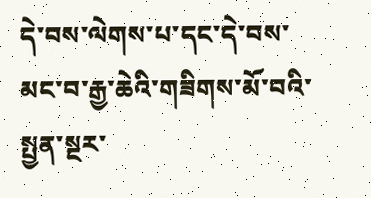དེ་བས་ལེགས་པ་དང་དེ་བས་མང་བ་རྒྱ་ཆེའི་གཟིགས་མོ་བའི་སྤྱན་སྔར་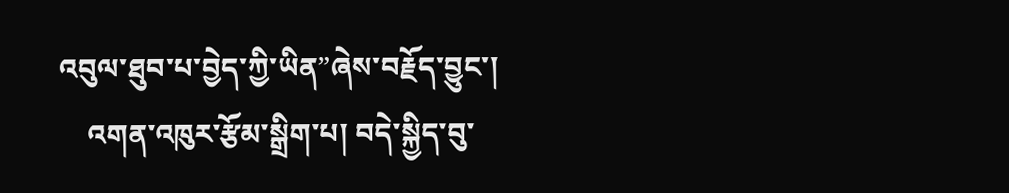འབུལ་ཐུབ་པ་བྱེད་ཀྱི་ཡིན”ཞེས་བརྗོད་བྱུང་།
    འགན་འཁུར་རྩོམ་སྒྲིག་པ། བདེ་སྐྱིད་བུ་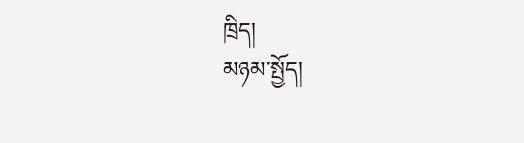ཁྲིད།
མཉམ་སྤྱོད།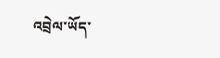འབྲེལ་ཡོད་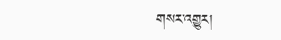གསར་འགྱུར།